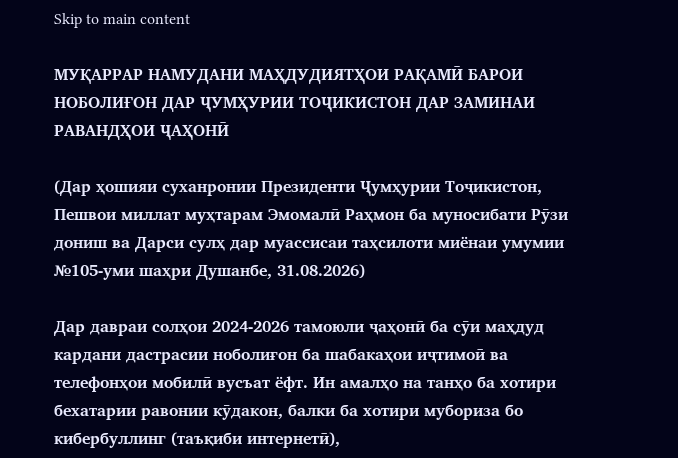Skip to main content

МУҚАРРАР НАМУДАНИ МАҲДУДИЯТҲОИ РАҚАМӢ БАРОИ НОБОЛИҒОН ДАР ҶУМҲУРИИ ТОҶИКИСТОН ДАР ЗАМИНАИ РАВАНДҲОИ ҶАҲОНӢ

(Дар ҳошияи суханронии Президенти Ҷумҳурии Тоҷикистон, Пешвои миллат муҳтарам Эмомалӣ Раҳмон ба муносибати Рӯзи дониш ва Дарси сулҳ дар муассисаи таҳсилоти миёнаи умумии №105-уми шаҳри Душанбе, 31.08.2026)

Дар давраи солҳои 2024-2026 тамоюли ҷаҳонӣ ба сӯи маҳдуд кардани дастрасии ноболиғон ба шабакаҳои иҷтимоӣ ва телефонҳои мобилӣ вусъат ёфт. Ин амалҳо на танҳо ба хотири бехатарии равонии кӯдакон, балки ба хотири мубориза бо кибербуллинг (таъқиби интернетӣ),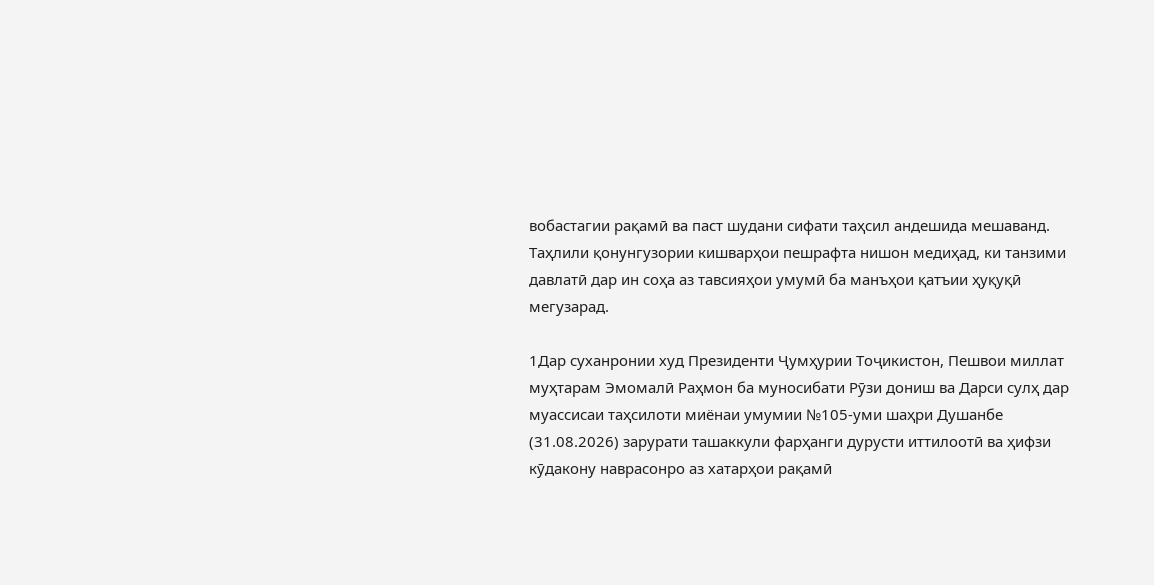вобастагии рақамӣ ва паст шудани сифати таҳсил андешида мешаванд. Таҳлили қонунгузории кишварҳои пешрафта нишон медиҳад, ки танзими давлатӣ дар ин соҳа аз тавсияҳои умумӣ ба манъҳои қатъии ҳуқуқӣ мегузарад.

1Дар суханронии худ Президенти Ҷумҳурии Тоҷикистон, Пешвои миллат муҳтарам Эмомалӣ Раҳмон ба муносибати Рӯзи дониш ва Дарси сулҳ дар муассисаи таҳсилоти миёнаи умумии №105-уми шаҳри Душанбе (31.08.2026) зарурати ташаккули фарҳанги дурусти иттилоотӣ ва ҳифзи кӯдакону наврасонро аз хатарҳои рақамӣ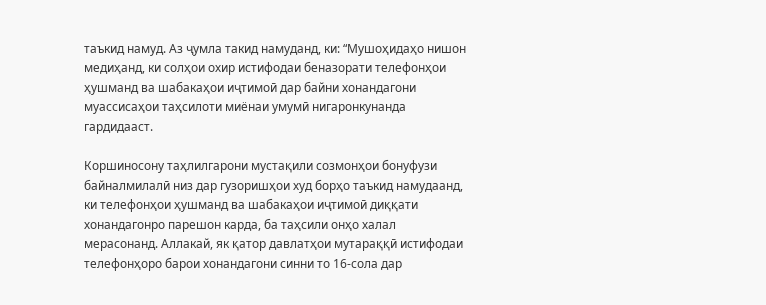таъкид намуд. Аз ҷумла такид намуданд, ки: “Мушоҳидаҳо нишон медиҳанд, ки солҳои охир истифодаи беназорати телефонҳои ҳушманд ва шабакаҳои иҷтимоӣ дар байни хонандагони муассисаҳои таҳсилоти миёнаи умумӣ нигаронкунанда гардидааст.

Коршиносону таҳлилгарони мустақили созмонҳои бонуфузи байналмилалӣ низ дар гузоришҳои худ борҳо таъкид намудаанд, ки телефонҳои ҳушманд ва шабакаҳои иҷтимоӣ диққати хонандагонро парешон карда, ба таҳсили онҳо халал мерасонанд. Аллакай, як қатор давлатҳои мутараққӣ истифодаи телефонҳоро барои хонандагони синни то 16-сола дар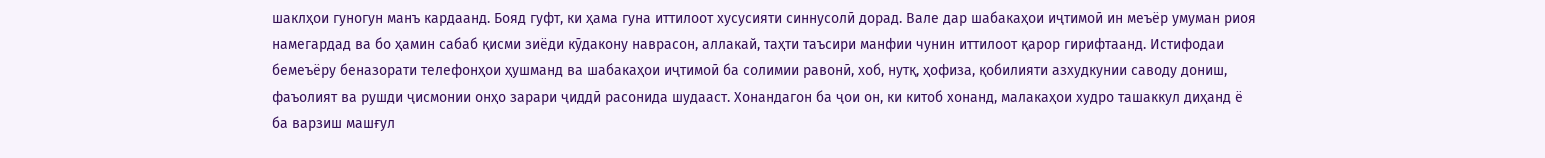шаклҳои гуногун манъ кардаанд. Бояд гуфт, ки ҳама гуна иттилоот хусусияти синнусолӣ дорад. Вале дар шабакаҳои иҷтимоӣ ин меъёр умуман риоя намегардад ва бо ҳамин сабаб қисми зиёди кӯдакону наврасон, аллакай, таҳти таъсири манфии чунин иттилоот қарор гирифтаанд. Истифодаи бемеъёру беназорати телефонҳои ҳушманд ва шабакаҳои иҷтимоӣ ба солимии равонӣ, хоб, нутқ, ҳофиза, қобилияти азхудкунии саводу дониш, фаъолият ва рушди ҷисмонии онҳо зарари ҷиддӣ расонида шудааст. Хонандагон ба ҷои он, ки китоб хонанд, малакаҳои худро ташаккул диҳанд ё ба варзиш машғул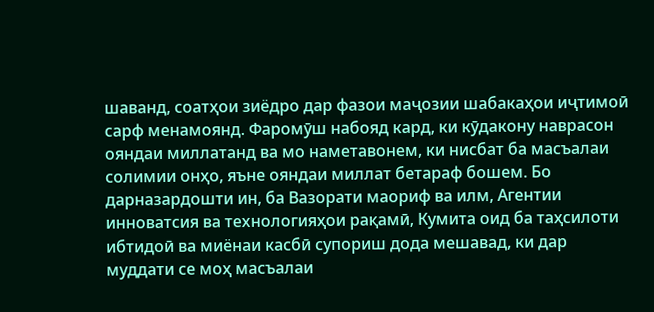шаванд, соатҳои зиёдро дар фазои маҷозии шабакаҳои иҷтимоӣ сарф менамоянд. Фаромӯш набояд кард, ки кӯдакону наврасон ояндаи миллатанд ва мо наметавонем, ки нисбат ба масъалаи солимии онҳо, яъне ояндаи миллат бетараф бошем. Бо дарназардошти ин, ба Вазорати маориф ва илм, Агентии инноватсия ва технологияҳои рақамӣ, Кумита оид ба таҳсилоти ибтидоӣ ва миёнаи касбӣ супориш дода мешавад, ки дар муддати се моҳ масъалаи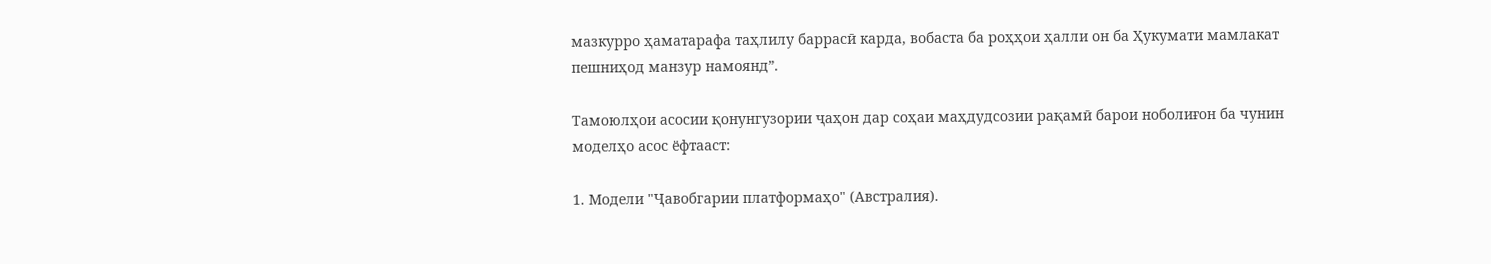мазкурро ҳаматарафа таҳлилу баррасӣ карда, вобаста ба роҳҳои ҳалли он ба Ҳукумати мамлакат пешниҳод манзур намоянд”.

Тамоюлҳои асосии қонунгузории ҷаҳон дар соҳаи маҳдудсозии рақамӣ барои ноболиғон ба чунин моделҳо асос ёфтааст:

1. Модели "Ҷавобгарии платформаҳо" (Австралия).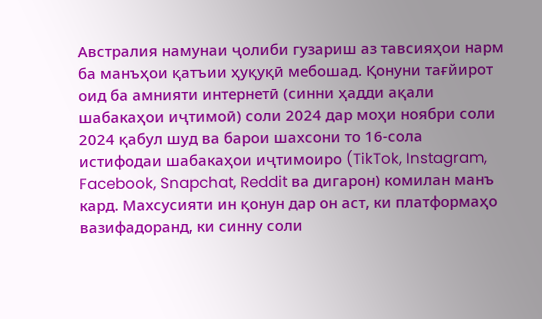Австралия намунаи ҷолиби гузариш аз тавсияҳои нарм ба манъҳои қатъии ҳуқуқӣ мебошад. Қонуни тағйирот оид ба амнияти интернетӣ (синни ҳадди ақали шабакаҳои иҷтимоӣ) соли 2024 дар моҳи ноябри соли 2024 қабул шуд ва барои шахсони то 16-сола истифодаи шабакаҳои иҷтимоиро (TikTok, Instagram, Facebook, Snapchat, Reddit ва дигарон) комилан манъ кард. Махсусияти ин қонун дар он аст, ки платформаҳо вазифадоранд, ки синну соли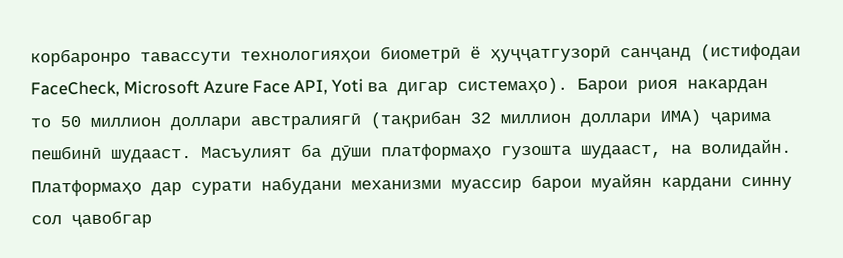корбаронро тавассути технологияҳои биометрӣ ё ҳуҷҷатгузорӣ санҷанд (истифодаи FaceCheck, Microsoft Azure Face API, Yoti ва дигар системаҳо). Барои риоя накардан то 50 миллион доллари австралиягӣ (тақрибан 32 миллион доллари ИМА) ҷарима пешбинӣ шудааст. Масъулият ба дӯши платформаҳо гузошта шудааст, на волидайн. Платформаҳо дар сурати набудани механизми муассир барои муайян кардани синну сол ҷавобгар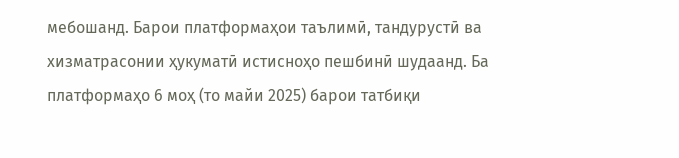мебошанд. Барои платформаҳои таълимӣ, тандурустӣ ва хизматрасонии ҳукуматӣ истисноҳо пешбинӣ шудаанд. Ба платформаҳо 6 моҳ (то майи 2025) барои татбиқи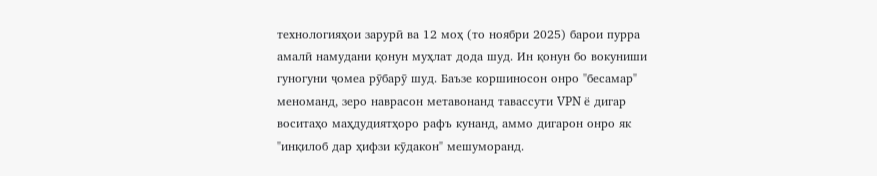технологияҳои зарурӣ ва 12 моҳ (то ноябри 2025) барои пурра амалӣ намудани қонун муҳлат дода шуд. Ин қонун бо вокуниши гуногуни ҷомеа рӯбарӯ шуд. Баъзе коршиносон онро "бесамар" меноманд, зеро наврасон метавонанд тавассути VPN ё дигар воситаҳо маҳдудиятҳоро рафъ кунанд, аммо дигарон онро як "инқилоб дар ҳифзи кӯдакон" мешуморанд.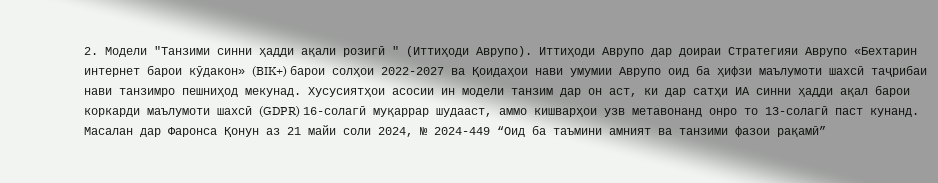2. Модели "Танзими синни ҳадди ақали розигӣ " (Иттиҳоди Аврупо). Иттиҳоди Аврупо дар доираи Стратегияи Аврупо «Бехтарин интернет барои кӯдакон» (BIK+) барои солҳои 2022-2027 ва Қоидаҳои нави умумии Аврупо оид ба ҳифзи маълумоти шахсӣ таҷрибаи нави танзимро пешниҳод мекунад. Хусусиятҳои асосии ин модели танзим дар он аст, ки дар сатҳи ИА синни ҳадди ақал барои коркарди маълумоти шахсӣ (GDPR) 16-солагӣ муқаррар шудааст, аммо кишварҳои узв метавонанд онро то 13-солагӣ паст кунанд. Масалан дар Фаронса Қонун аз 21 майи соли 2024, № 2024-449 “Оид ба таъмини амният ва танзими фазои рақамӣ”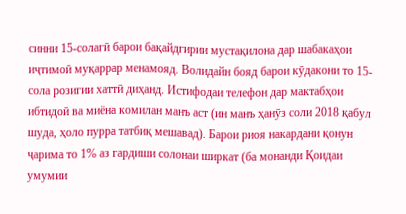синни 15-солагӣ барои бақайдгирии мустақилона дар шабакаҳои иҷтимоӣ муқаррар менамояд. Волидайн бояд барои кӯдакони то 15-сола розигии хаттӣ диҳанд. Истифодаи телефон дар мактабҳои ибтидоӣ ва миёна комилан манъ аст (ин манъ ҳанӯз соли 2018 қабул шуда, ҳоло пурра татбиқ мешавад). Барои риоя накардани қонун ҷарима то 1% аз гардиши солонаи ширкат (ба монанди Қоидаи умумии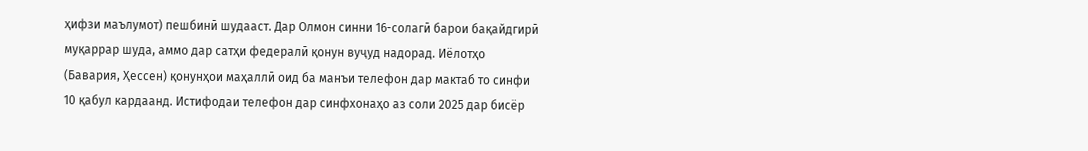ҳифзи маълумот) пешбинӣ шудааст. Дар Олмон синни 16-солагӣ барои бақайдгирӣ муқаррар шуда, аммо дар сатҳи федералӣ қонун вуҷуд надорад. Иёлотҳо (Бавария, Ҳессен) қонунҳои маҳаллӣ оид ба манъи телефон дар мактаб то синфи 10 қабул кардаанд. Истифодаи телефон дар синфхонаҳо аз соли 2025 дар бисёр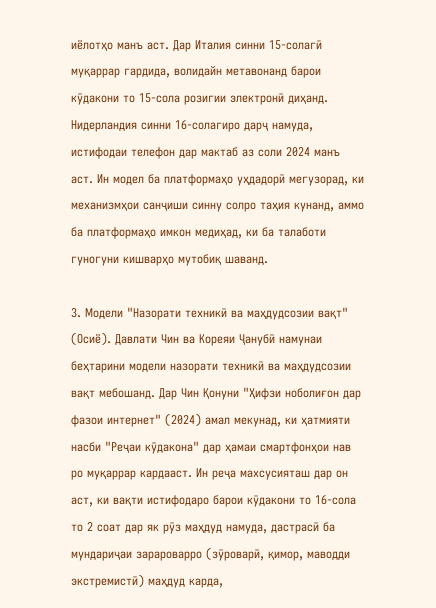иёлотҳо манъ аст. Дар Италия синни 15-солагӣ муқаррар гардида, волидайн метавонанд барои кӯдакони то 15-сола розигии электронӣ диҳанд. Нидерландия синни 16-солагиро дарҷ намуда, истифодаи телефон дар мактаб аз соли 2024 манъ аст. Ин модел ба платформаҳо уҳдадорӣ мегузорад, ки механизмҳои санҷиши синну солро таҳия кунанд, аммо ба платформаҳо имкон медиҳад, ки ба талаботи гуногуни кишварҳо мутобиқ шаванд.

3. Модели "Назорати техникӣ ва маҳдудсозии вақт" (Осиё). Давлати Чин ва Кореяи Ҷанубӣ намунаи беҳтарини модели назорати техникӣ ва маҳдудсозии вақт мебошанд. Дар Чин Қонуни "Ҳифзи ноболиғон дар фазои интернет" (2024) амал мекунад, ки ҳатмияти насби "Реҷаи кӯдакона" дар ҳамаи смартфонҳои нав ро муқаррар кардааст. Ин реҷа махсусияташ дар он аст, ки вақти истифодаро барои кӯдакони то 16-сола то 2 соат дар як рӯз маҳдуд намуда, дастрасӣ ба мундариҷаи зарароварро (зӯроварӣ, қимор, маводди экстремистӣ) маҳдуд карда,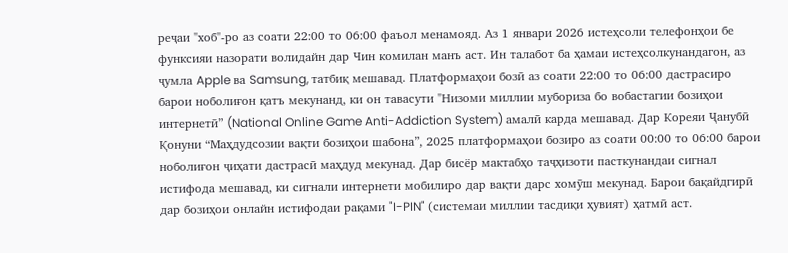реҷаи "хоб"-ро аз соати 22:00 то 06:00 фаъол менамояд. Аз 1 январи 2026 истеҳсоли телефонҳои бе функсияи назорати волидайн дар Чин комилан манъ аст. Ин талабот ба ҳамаи истеҳсолкунандагон, аз ҷумла Apple ва Samsung, татбиқ мешавад. Платформаҳои бозӣ аз соати 22:00 то 06:00 дастрасиро барои ноболиғон қатъ мекунанд, ки он тавасути "Низоми миллии мубориза бо вобастагии бозиҳои интернетӣ” (National Online Game Anti-Addiction System) амалӣ карда мешавад. Дар Кореяи Ҷанубӣ Қонуни “Маҳдудсозии вақти бозиҳои шабона”, 2025 платформаҳои бозиро аз соати 00:00 то 06:00 барои ноболиғон ҷиҳати дастрасӣ маҳдуд мекунад. Дар бисёр мактабҳо таҷҳизоти пасткунандаи сигнал истифода мешавад, ки сигнали интернети мобилиро дар вақти дарс хомӯш мекунад. Барои бақайдгирӣ дар бозиҳои онлайн истифодаи рақами "I-PIN" (системаи миллии тасдиқи ҳувият) ҳатмӣ аст.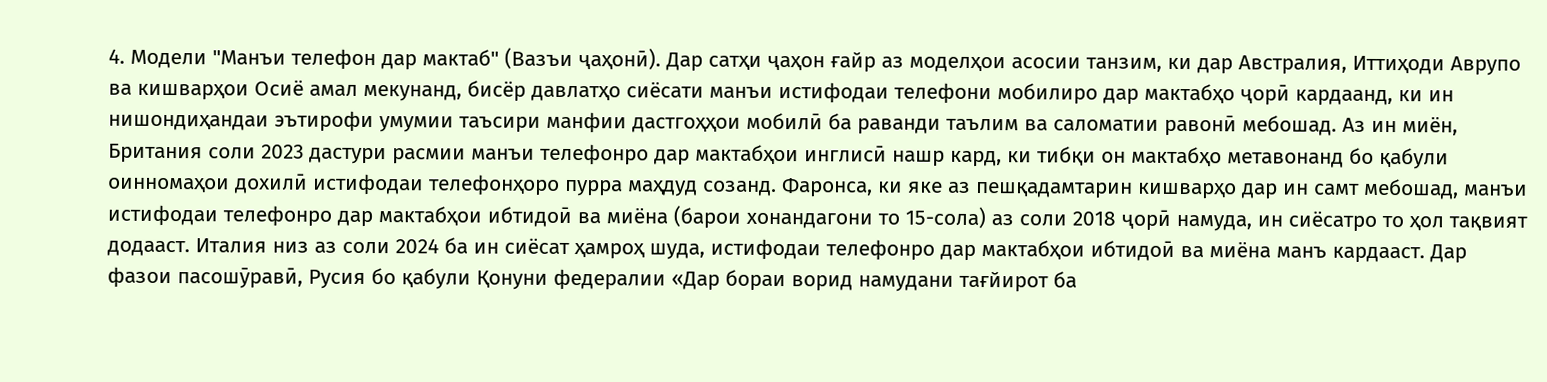4. Модели "Манъи телефон дар мактаб" (Вазъи ҷаҳонӣ). Дар сатҳи ҷаҳон ғайр аз моделҳои асосии танзим, ки дар Австралия, Иттиҳоди Аврупо ва кишварҳои Осиё амал мекунанд, бисёр давлатҳо сиёсати манъи истифодаи телефони мобилиро дар мактабҳо ҷорӣ кардаанд, ки ин нишондиҳандаи эътирофи умумии таъсири манфии дастгоҳҳои мобилӣ ба раванди таълим ва саломатии равонӣ мебошад. Аз ин миён, Британия соли 2023 дастури расмии манъи телефонро дар мактабҳои инглисӣ нашр кард, ки тибқи он мактабҳо метавонанд бо қабули оинномаҳои дохилӣ истифодаи телефонҳоро пурра маҳдуд созанд. Фаронса, ки яке аз пешқадамтарин кишварҳо дар ин самт мебошад, манъи истифодаи телефонро дар мактабҳои ибтидоӣ ва миёна (барои хонандагони то 15-сола) аз соли 2018 ҷорӣ намуда, ин сиёсатро то ҳол тақвият додааст. Италия низ аз соли 2024 ба ин сиёсат ҳамроҳ шуда, истифодаи телефонро дар мактабҳои ибтидоӣ ва миёна манъ кардааст. Дар фазои пасошӯравӣ, Русия бо қабули Қонуни федералии «Дар бораи ворид намудани тағйирот ба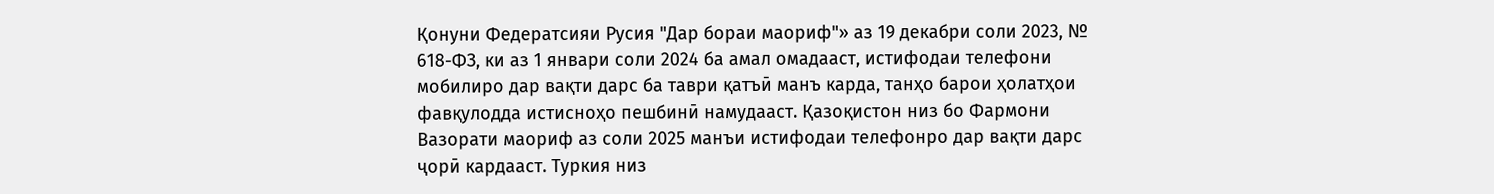Қонуни Федератсияи Русия "Дар бораи маориф"» аз 19 декабри соли 2023, № 618-ФЗ, ки аз 1 январи соли 2024 ба амал омадааст, истифодаи телефони мобилиро дар вақти дарс ба таври қатъӣ манъ карда, танҳо барои ҳолатҳои фавқулодда истисноҳо пешбинӣ намудааст. Қазоқистон низ бо Фармони Вазорати маориф аз соли 2025 манъи истифодаи телефонро дар вақти дарс ҷорӣ кардааст. Туркия низ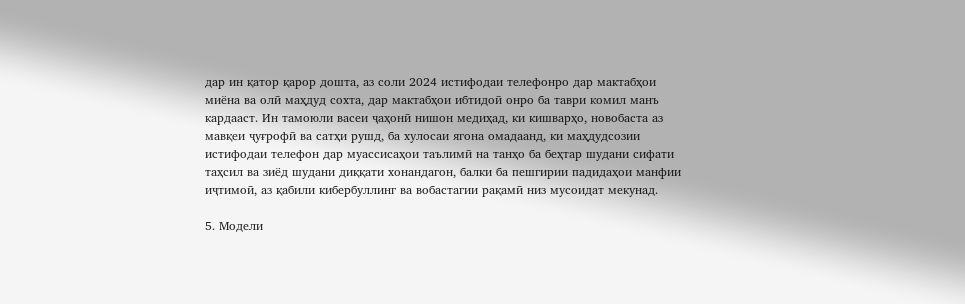дар ин қатор қарор дошта, аз соли 2024 истифодаи телефонро дар мактабҳои миёна ва олӣ маҳдуд сохта, дар мактабҳои ибтидоӣ онро ба таври комил манъ кардааст. Ин тамоюли васеи ҷаҳонӣ нишон медиҳад, ки кишварҳо, новобаста аз мавқеи ҷуғрофӣ ва сатҳи рушд, ба хулосаи ягона омадаанд, ки маҳдудсозии истифодаи телефон дар муассисаҳои таълимӣ на танҳо ба беҳтар шудани сифати таҳсил ва зиёд шудани диққати хонандагон, балки ба пешгирии падидаҳои манфии иҷтимоӣ, аз қабили кибербуллинг ва вобастагии рақамӣ низ мусоидат мекунад.

5. Модели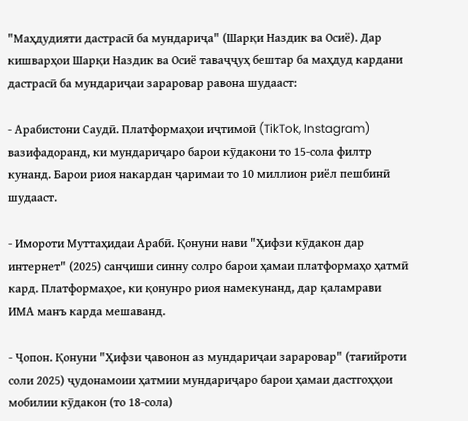"Маҳдудияти дастрасӣ ба мундариҷа" (Шарқи Наздик ва Осиё). Дар кишварҳои Шарқи Наздик ва Осиё таваҷҷуҳ бештар ба маҳдуд кардани дастрасӣ ба мундариҷаи зараровар равона шудааст:

- Арабистони Саудӣ. Платформаҳои иҷтимоӣ (TikTok, Instagram) вазифадоранд, ки мундариҷаро барои кӯдакони то 15-сола филтр кунанд. Барои риоя накардан ҷаримаи то 10 миллион риёл пешбинӣ шудааст.

- Имороти Муттаҳидаи Арабӣ. Қонуни нави "Ҳифзи кӯдакон дар интернет" (2025) санҷиши синну солро барои ҳамаи платформаҳо ҳатмӣ кард. Платформаҳое, ки қонунро риоя намекунанд, дар қаламрави ИМА манъ карда мешаванд.

- Ҷопон. Қонуни "Ҳифзи ҷавонон аз мундариҷаи зараровар" (тағийроти соли 2025) ҷудонамоии ҳатмии мундариҷаро барои ҳамаи дастгоҳҳои мобилии кӯдакон (то 18-сола)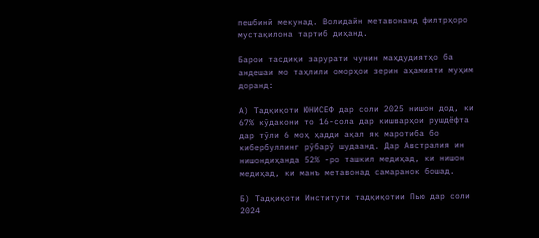пешбинӣ мекунад. Волидайн метавонанд филтрҳоро мустақилона тартиб диҳанд.

Барои тасдиқи зарурати чунин маҳдудиятҳо ба андешаи мо таҳлили оморҳои зерин аҳамияти муҳим доранд:

А) Тадқиқоти ЮНИСЕФ дар соли 2025 нишон дод, ки 67% кӯдакони то 16-сола дар кишварҳои рушдёфта дар тӯли 6 моҳ ҳадди ақал як маротиба бо кибербуллинг рӯбарӯ шудаанд. Дар Австралия ин нишондиҳанда 52% -ро ташкил медиҳад, ки нишон медиҳад, ки манъ метавонад самаранок бошад.

Б) Тадқиқоти Институти тадқиқотии Пью дар соли 2024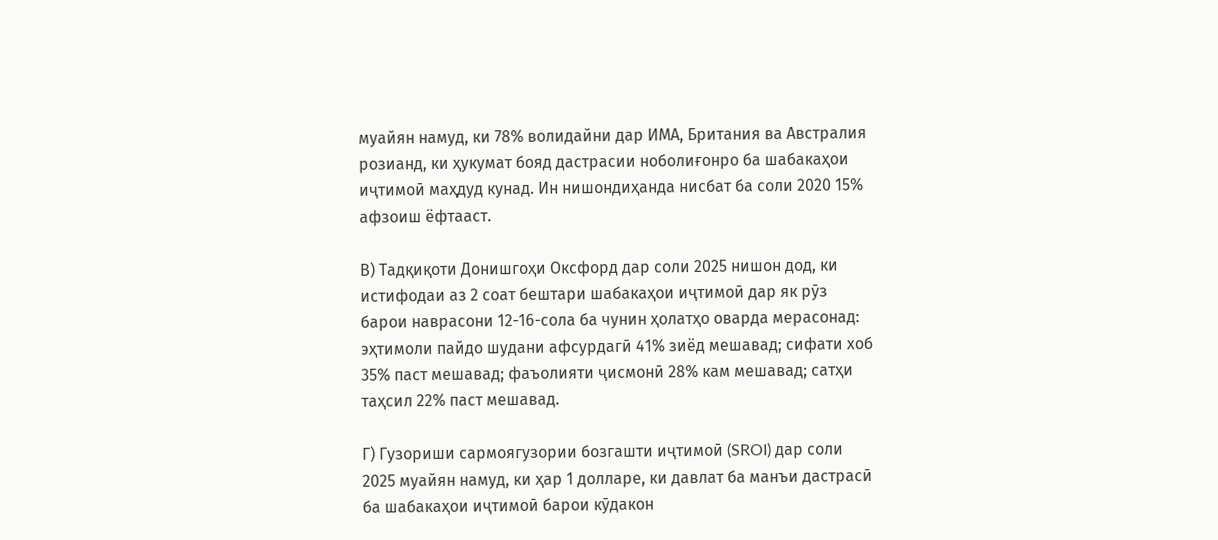муайян намуд, ки 78% волидайни дар ИМА, Британия ва Австралия розианд, ки ҳукумат бояд дастрасии ноболиғонро ба шабакаҳои иҷтимоӣ маҳдуд кунад. Ин нишондиҳанда нисбат ба соли 2020 15% афзоиш ёфтааст.

В) Тадқиқоти Донишгоҳи Оксфорд дар соли 2025 нишон дод, ки истифодаи аз 2 соат бештари шабакаҳои иҷтимоӣ дар як рӯз барои наврасони 12-16-сола ба чунин ҳолатҳо оварда мерасонад: эҳтимоли пайдо шудани афсурдагӣ 41% зиёд мешавад; сифати хоб 35% паст мешавад; фаъолияти ҷисмонӣ 28% кам мешавад; сатҳи таҳсил 22% паст мешавад.

Г) Гузориши сармоягузории бозгашти иҷтимоӣ (SROI) дар соли 2025 муайян намуд, ки ҳар 1 долларе, ки давлат ба манъи дастрасӣ ба шабакаҳои иҷтимоӣ барои кӯдакон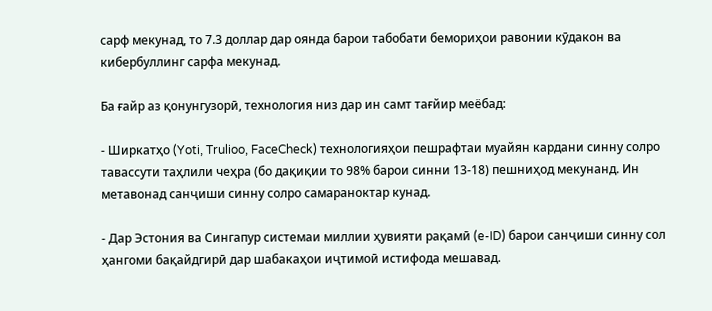сарф мекунад, то 7.3 доллар дар оянда барои табобати бемориҳои равонии кӯдакон ва кибербуллинг сарфа мекунад.

Ба ғайр аз қонунгузорӣ, технология низ дар ин самт тағйир меёбад:

- Ширкатҳо (Yoti, Trulioo, FaceCheck) технологияҳои пешрафтаи муайян кардани синну солро тавассути таҳлили чеҳра (бо дақиқии то 98% барои синни 13-18) пешниҳод мекунанд. Ин метавонад санҷиши синну солро самараноктар кунад.

- Дар Эстония ва Сингапур системаи миллии ҳувияти рақамӣ (e-ID) барои санҷиши синну сол ҳангоми бақайдгирӣ дар шабакаҳои иҷтимоӣ истифода мешавад.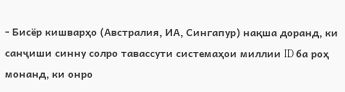- Бисёр кишварҳо (Австралия, ИА, Сингапур) нақша доранд, ки санҷиши синну солро тавассути системаҳои миллии ID ба роҳ монанд, ки онро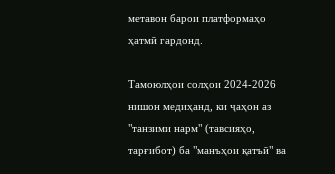метавон барои платформаҳо ҳатмӣ гардонд.

Тамоюлҳои солҳои 2024-2026 нишон медиҳанд, ки ҷаҳон аз "танзими нарм" (тавсияҳо, тарғибот) ба "манъҳои қатъӣ" ва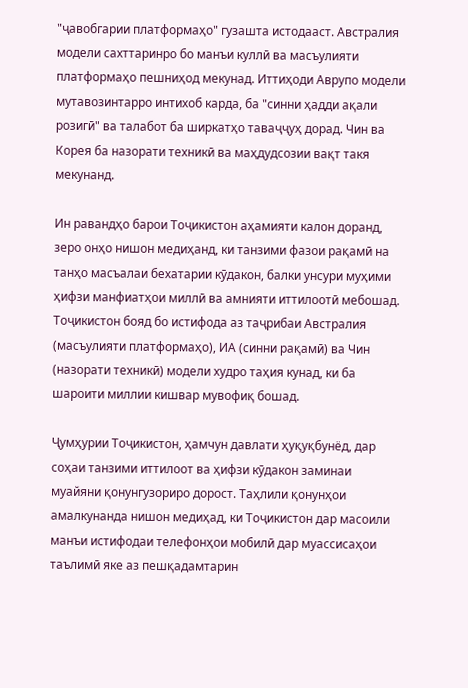"ҷавобгарии платформаҳо" гузашта истодааст. Австралия модели сахттаринро бо манъи куллӣ ва масъулияти платформаҳо пешниҳод мекунад. Иттиҳоди Аврупо модели мутавозинтарро интихоб карда, ба "синни ҳадди ақали розигӣ" ва талабот ба ширкатҳо таваҷҷуҳ дорад. Чин ва Корея ба назорати техникӣ ва маҳдудсозии вақт такя мекунанд.

Ин равандҳо барои Тоҷикистон аҳамияти калон доранд, зеро онҳо нишон медиҳанд, ки танзими фазои рақамӣ на танҳо масъалаи бехатарии кӯдакон, балки унсури муҳими ҳифзи манфиатҳои миллӣ ва амнияти иттилоотӣ мебошад. Тоҷикистон бояд бо истифода аз таҷрибаи Австралия (масъулияти платформаҳо), ИА (синни рақамӣ) ва Чин (назорати техникӣ) модели худро таҳия кунад, ки ба шароити миллии кишвар мувофиқ бошад.

Ҷумҳурии Тоҷикистон, ҳамчун давлати ҳуқуқбунёд, дар соҳаи танзими иттилоот ва ҳифзи кӯдакон заминаи муайяни қонунгузориро дорост. Таҳлили қонунҳои амалкунанда нишон медиҳад, ки Тоҷикистон дар масоили манъи истифодаи телефонҳои мобилӣ дар муассисаҳои таълимӣ яке аз пешқадамтарин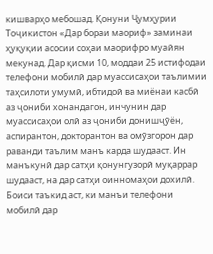кишварҳо мебошад. Қонуни Ҷумҳурии Тоҷикистон «Дар бораи маориф» заминаи ҳуқуқии асосии соҳаи маорифро муайян мекунад. Дар қисми 10, моддаи 25 истифодаи телефони мобилӣ дар муассисаҳои таълимии таҳсилоти умумӣ, ибтидоӣ ва миёнаи касбӣ аз ҷониби хонандагон, инчунин дар муассисаҳои олӣ аз ҷониби донишҷӯён, аспирантон, докторантон ва омӯзгорон дар раванди таълим манъ карда шудааст. Ин манъкунӣ дар сатҳи қонунгузорӣ муқаррар шудааст, на дар сатҳи оинномаҳои дохилӣ. Боиси таъкид аст, ки манъи телефони мобилӣ дар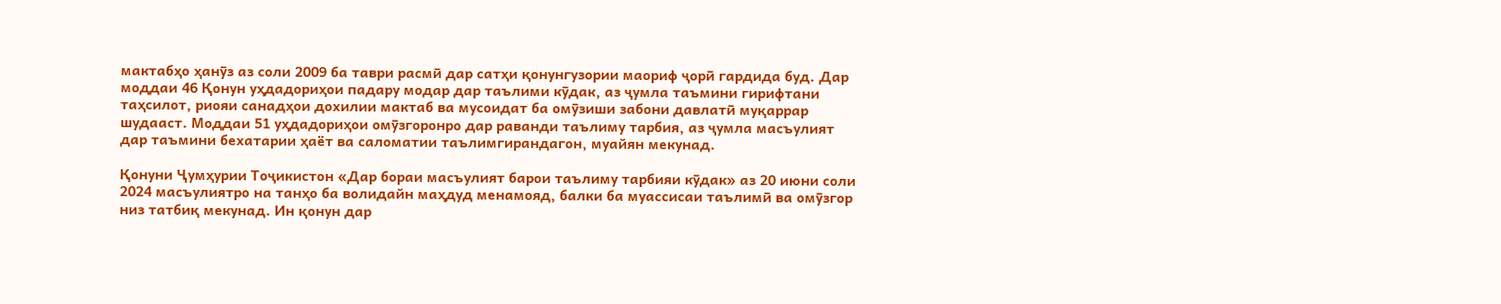мактабҳо ҳанӯз аз соли 2009 ба таври расмӣ дар сатҳи қонунгузории маориф ҷорӣ гардида буд. Дар моддаи 46 Қонун уҳдадориҳои падару модар дар таълими кӯдак, аз ҷумла таъмини гирифтани таҳсилот, риояи санадҳои дохилии мактаб ва мусоидат ба омӯзиши забони давлатӣ муқаррар шудааст. Моддаи 51 уҳдадориҳои омӯзгоронро дар раванди таълиму тарбия, аз ҷумла масъулият дар таъмини бехатарии ҳаёт ва саломатии таълимгирандагон, муайян мекунад.

Қонуни Ҷумҳурии Тоҷикистон «Дар бораи масъулият барои таълиму тарбияи кӯдак» аз 20 июни соли 2024 масъулиятро на танҳо ба волидайн маҳдуд менамояд, балки ба муассисаи таълимӣ ва омӯзгор низ татбиқ мекунад. Ин қонун дар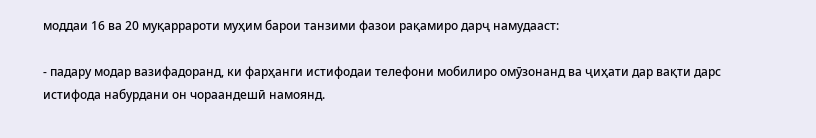моддаи 16 ва 20 муқаррароти муҳим барои танзими фазои рақамиро дарҷ намудааст:

- падару модар вазифадоранд, ки фарҳанги истифодаи телефони мобилиро омӯзонанд ва ҷиҳати дар вақти дарс истифода набурдани он чораандешӣ намоянд.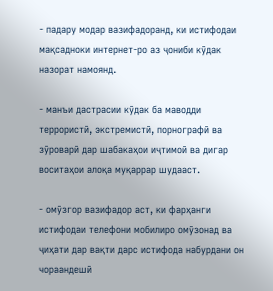- падару модар вазифадоранд, ки истифодаи мақсадноки интернет-ро аз ҷониби кӯдак назорат намоянд.

- манъи дастрасии кӯдак ба маводди террористӣ, экстремистӣ, порнографӣ ва зӯроварӣ дар шабакаҳои иҷтимоӣ ва дигар воситаҳои алоқа муқаррар шудааст.

- омӯзгор вазифадор аст, ки фарҳанги истифодаи телефони мобилиро омӯзонад ва ҷиҳати дар вақти дарс истифода набурдани он чораандешӣ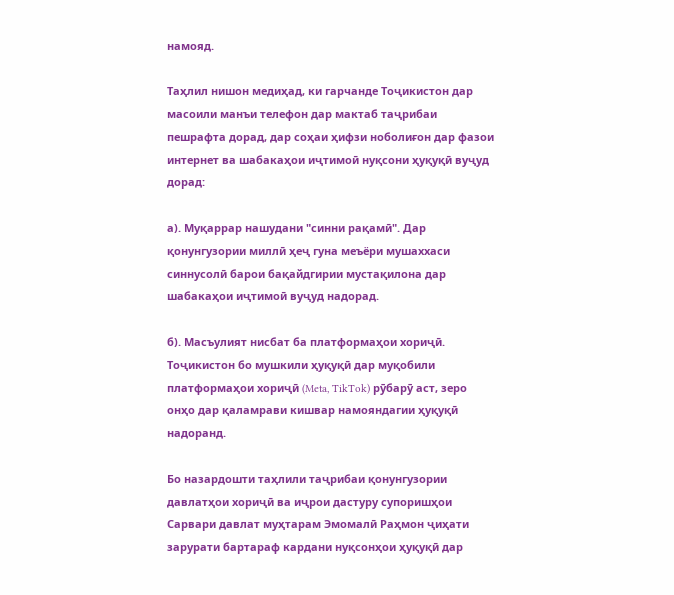намояд.

Таҳлил нишон медиҳад, ки гарчанде Тоҷикистон дар масоили манъи телефон дар мактаб таҷрибаи пешрафта дорад, дар соҳаи ҳифзи ноболиғон дар фазои интернет ва шабакаҳои иҷтимоӣ нуқсони ҳуқуқӣ вуҷуд дорад:

а). Муқаррар нашудани "синни рақамӣ". Дар қонунгузории миллӣ ҳеҷ гуна меъёри мушаххаси синнусолӣ барои бақайдгирии мустақилона дар шабакаҳои иҷтимоӣ вуҷуд надорад.

б). Масъулият нисбат ба платформаҳои хориҷӣ. Тоҷикистон бо мушкили ҳуқуқӣ дар муқобили платформаҳои хориҷӣ (Meta, TikTok) рӯбарӯ аст, зеро онҳо дар қаламрави кишвар намояндагии ҳуқуқӣ надоранд.

Бо назардошти таҳлили таҷрибаи қонунгузории давлатҳои хориҷӣ ва иҷрои дастуру супоришҳои Сарвари давлат муҳтарам Эмомалӣ Раҳмон ҷиҳати зарурати бартараф кардани нуқсонҳои ҳуқуқӣ дар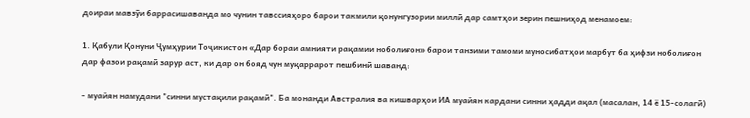доираи мавзӯи баррасишаванда мо чунин тавссияҳоро барои такмили қонунгузории миллӣ дар самтҳои зерин пешниҳод менамоем:

1. Қабули Қонуни Ҷумҳурии Тоҷикистон «Дар бораи амнияти рақамии ноболиғон» барои танзими тамоми муносибатҳои марбут ба ҳифзи ноболиғон дар фазои рақамӣ зарур аст, ки дар он бояд чун муқаррарот пешбинӣ шаванд:

- муайян намудани "синни мустақили рақамӣ". Ба монанди Австралия ва кишварҳои ИА муайян кардани синни ҳадди ақал (масалан, 14 ё 15-солагӣ)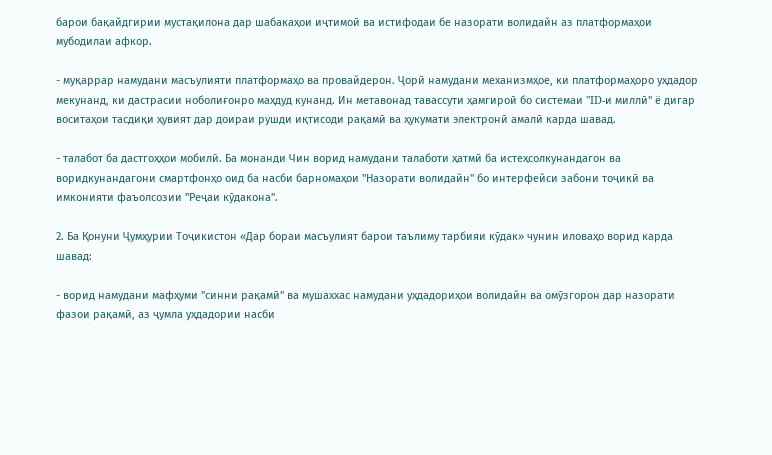барои бақайдгирии мустақилона дар шабакаҳои иҷтимоӣ ва истифодаи бе назорати волидайн аз платформаҳои мубодилаи афкор.

- муқаррар намудани масъулияти платформаҳо ва провайдерон. Ҷорӣ намудани механизмҳое, ки платформаҳоро уҳдадор мекунанд, ки дастрасии ноболиғонро маҳдуд кунанд. Ин метавонад тавассути ҳамгироӣ бо системаи "ID-и миллӣ" ё дигар воситаҳои тасдиқи ҳувият дар доираи рушди иқтисоди рақамӣ ва ҳукумати электронӣ амалӣ карда шавад.

- талабот ба дастгоҳҳои мобилӣ. Ба монанди Чин ворид намудани талаботи ҳатмӣ ба истеҳсолкунандагон ва воридкунандагони смартфонҳо оид ба насби барномаҳои "Назорати волидайн" бо интерфейси забони тоҷикӣ ва имконияти фаъолсозии "Реҷаи кӯдакона".

2. Ба Қонуни Ҷумҳурии Тоҷикистон «Дар бораи масъулият барои таълиму тарбияи кӯдак» чунин иловаҳо ворид карда шавад:

- ворид намудани мафҳуми "синни рақамӣ" ва мушаххас намудани уҳдадориҳои волидайн ва омӯзгорон дар назорати фазои рақамӣ, аз ҷумла уҳдадории насби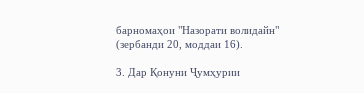барномаҳои "Назорати волидайн" (зербанди 20, моддаи 16).

3. Дар Қонуни Ҷумҳурии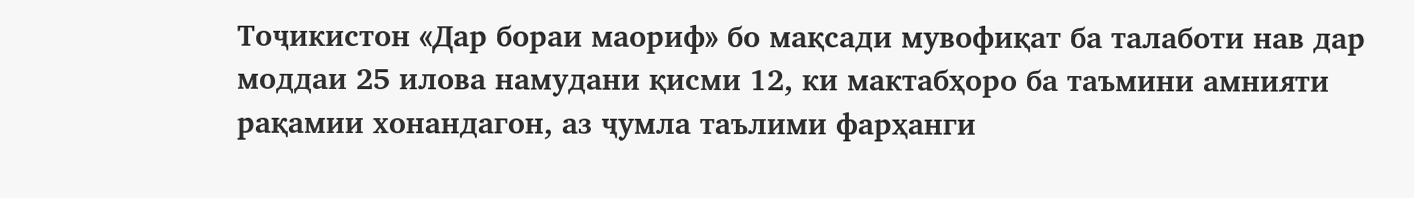Тоҷикистон «Дар бораи маориф» бо мақсади мувофиқат ба талаботи нав дар моддаи 25 илова намудани қисми 12, ки мактабҳоро ба таъмини амнияти рақамии хонандагон, аз ҷумла таълими фарҳанги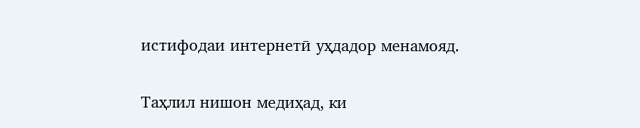истифодаи интернетӣ уҳдадор менамояд.

Таҳлил нишон медиҳад, ки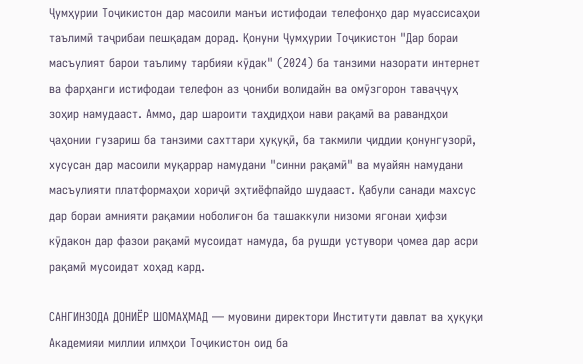Ҷумҳурии Тоҷикистон дар масоили манъи истифодаи телефонҳо дар муассисаҳои таълимӣ таҷрибаи пешқадам дорад. Қонуни Ҷумҳурии Тоҷикистон "Дар бораи масъулият барои таълиму тарбияи кӯдак" (2024) ба танзими назорати интернет ва фарҳанги истифодаи телефон аз ҷониби волидайн ва омӯзгорон таваҷҷуҳ зоҳир намудааст. Аммо, дар шароити таҳдидҳои нави рақамӣ ва равандҳои ҷаҳонии гузариш ба танзими сахттари ҳуқуқӣ, ба такмили ҷиддии қонунгузорӣ, хусусан дар масоили муқаррар намудани "синни рақамӣ" ва муайян намудани масъулияти платформаҳои хориҷӣ эҳтиёфпайдо шудааст. Қабули санади махсус дар бораи амнияти рақамии ноболиғон ба ташаккули низоми ягонаи ҳифзи кӯдакон дар фазои рақамӣ мусоидат намуда, ба рушди устувори ҷомеа дар асри рақамӣ мусоидат хоҳад кард.

САНГИНЗОДА ДОНИЁР ШОМАҲМАД — муовини директори Институти давлат ва ҳуқуқи Академияи миллии илмҳои Тоҷикистон оид ба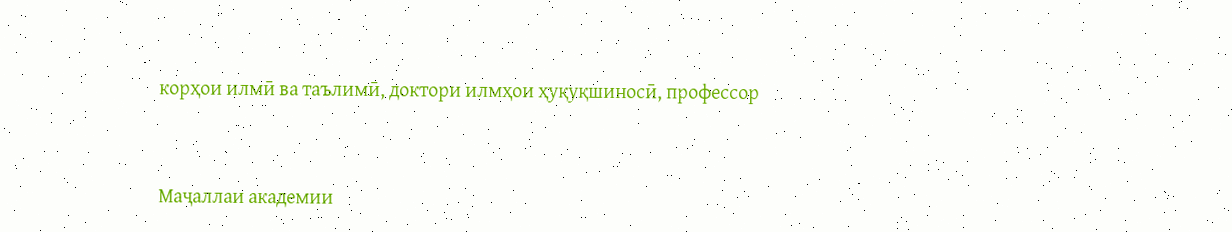корҳои илмӣ ва таълимӣ, доктори илмҳои ҳуқуқшиносӣ, профессор



Маҷаллаи академии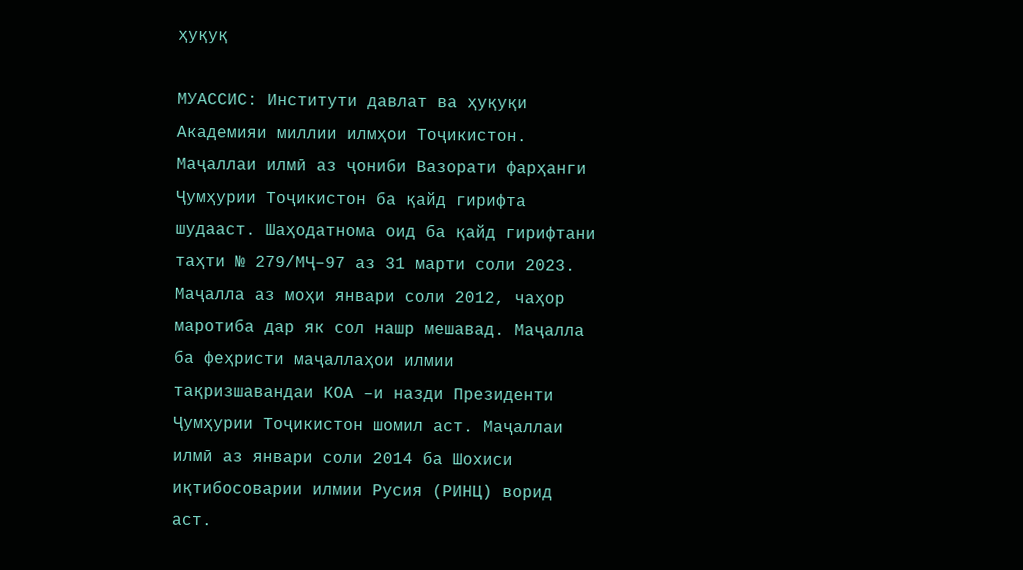ҳуқуқ

МУАССИС: Институти давлат ва ҳуқуқи Академияи миллии илмҳои Тоҷикистон. Маҷаллаи илмӣ аз ҷониби Вазорати фарҳанги Ҷумҳурии Тоҷикистон ба қайд гирифта шудааст. Шаҳодатнома оид ба қайд гирифтани таҳти № 279/МҶ–97 аз 31 марти соли 2023. Маҷалла аз моҳи январи соли 2012, чаҳор маротиба дар як сол нашр мешавад. Маҷалла ба феҳристи маҷаллаҳои илмии тақризшавандаи КОА –и назди Президенти Ҷумҳурии Тоҷикистон шомил аст. Маҷаллаи илмӣ аз январи соли 2014 ба Шохиси иқтибосоварии илмии Русия (РИНЦ) ворид аст.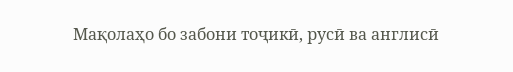Мақолаҳо бо забони тоҷикӣ, русӣ ва англисӣ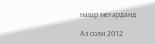нашр мегарданд

Аз соли 2012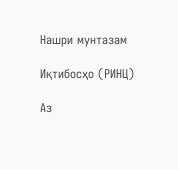Нашри мунтазам

Иқтибосҳо (РИНЦ)

Аз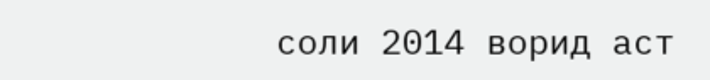соли 2014 ворид аст